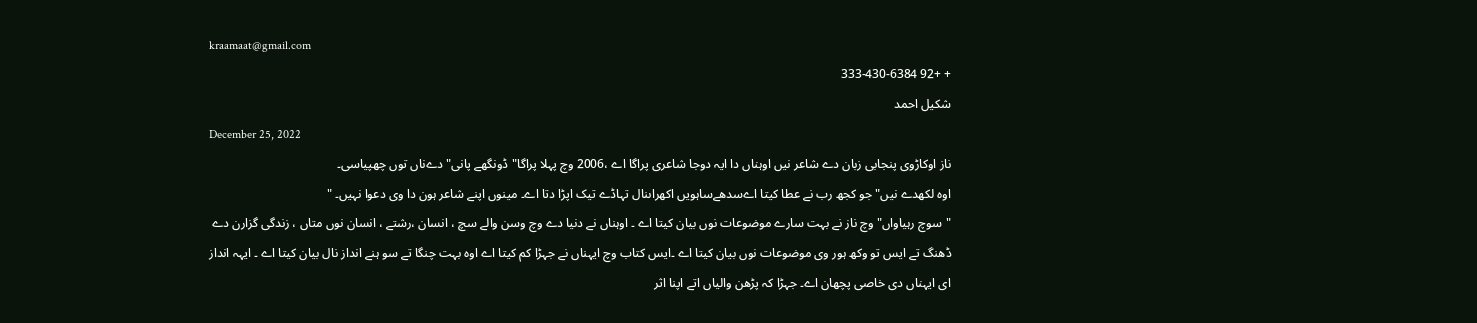kraamaat@gmail.com
+ +92 333-430-6384
شکیل احمد
December 25, 2022
ناز اوکاڑوی پنجابی زبان دے شاعر نیں اوہناں دا ایہ دوجا شاعری پراگا اے ،2006 وچ پہلا پراگا"ڈونگھے پانی" دےناں توں چھپیاسی۔
اوہ لکھدے نیں"جو کجھ رب نے عطا کیتا اےسدھےساہویں اکھراںنال تہاڈے تیک اپڑا دتا اے۔ مینوں اپنے شاعر ہون دا وی دعوا نہیں۔ "
"سوچ رہیاواں" وچ ناز نے بہت سارے موضوعات نوں بیان کیتا اے ۔ اوہناں نے دنیا دے وچ وسن والے سچ ، انسان ،رشتے ، انسان نوں متاں ، زندگی گزارن دے ڈھنگ تے ایس تو وکھ ہور وی موضوعات نوں بیان کیتا اے ۔ایس کتاب وچ ایہناں نے جہڑا کم کیتا اے اوہ بہت چنگا تے سو ہنے انداز نال بیان کیتا اے ۔ ایہہ انداز ای ایہناں دی خاصی پچھان اے۔ جہڑا کہ پڑھن والیاں اتے اپنا اثر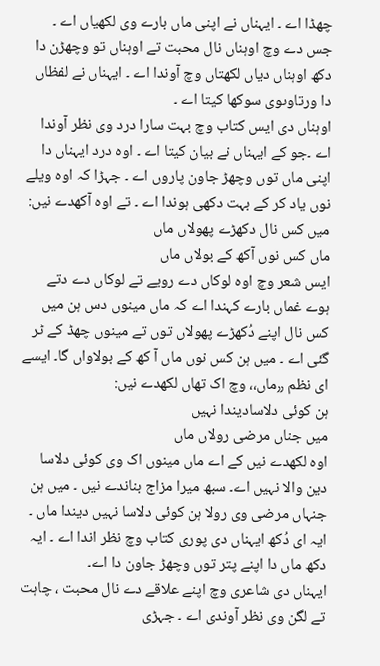چھڈا اے ۔ ایہناں نے اپنی ماں بارے وی لکھیاں اے ۔ جس دے وچ اوہناں نال محبت تے اوہناں تو وچھڑن دا دکھ اوہناں دیاں لکھتاں وچ آوندا اے ۔ ایہناں نے لفظاں دا ورتاوںوی سوکھا کیتا اے ۔
اوہناں دی ایس کتاب وچ بہت سارا درد وی نظر آوندا اے ۔جو کے ایہناں نے بیان کیتا اے ۔ اوہ درد ایہناں دا اپنی ماں توں وچھڑ جاون پاروں اے ۔ جہڑا کہ اوہ ویلے نوں یاد کر کے بہت دکھی ہوندا اے ۔ تے اوہ آکھدے نیں:
میں کس نال دکھڑے پھولاں ماں
ماں کس نوں آکھ کے بولاں ماں
ایس شعر وچ اوہ لوکاں دے رویے تے لوکاں دے دتے ہوے غماں بارے کہندا اے کہ ماں مینوں دس ہن میں کس نال اپنے دُکھڑے پھولاں توں تے مینوں چھڈ کے ٹر گئی اے ۔ میں ہن کس نوں ماں آ کھ کے بولاواں گا۔ ایسے ای نظم ٫٫ماں،، وچ اک تھاں لکھدے نیں:
ہن کوئی دلاسادیندا نہیں
میں جناں مرضی رولاں ماں
اوہ لکھدے نیں کے اے ماں مینوں اک وی کوئی دلاسا دین والا نہیں اے۔ سبھ میرا مزاج بناندے نیں ۔ میں ہن جنہاں مرضی وی رولا ہن کوئی دلاسا نہیں دیندا ماں ۔ ایہ ای دُکھ ایہناں دی پوری کتاب وچ نظر اندا اے ۔ ایہ دکھ ماں دا اپنے پتر توں وچھڑ جاون دا اے۔
ایہناں دی شاعری وچ اپنے علاقے دے نال محبت ، چاہت تے لگن وی نظر آوندی اے ۔ جہڑی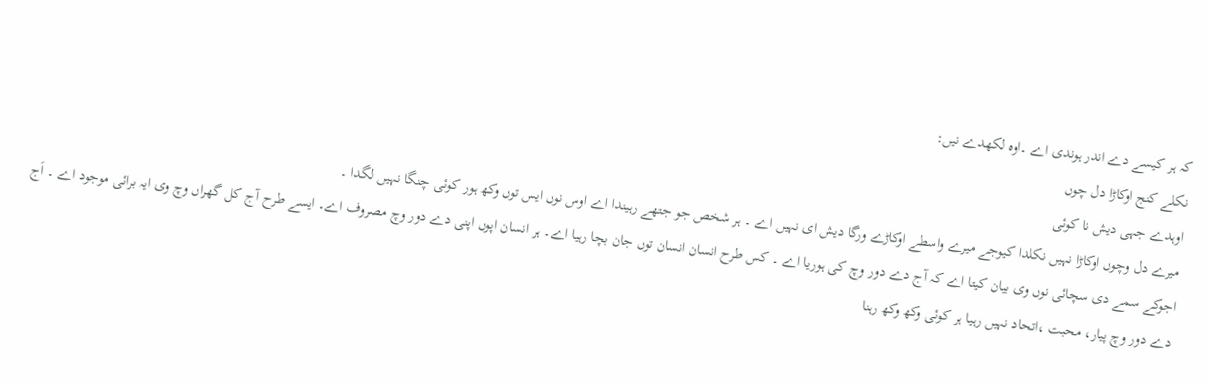کہ ہر کیسے دے اندر ہوندی اے ۔اوہ لکھدے نیں:
نکلے کنج اوکاڑا دل چوں
اوہدے جہی دیش نا کوئی
میرے دل وچوں اوکاڑا نہیں نکلدا کیوجے میرے واسطے اوکاڑے ورگا دیش ای نہیں اے ۔ ہر شخص جو جتھے رہیندا اے اوس نوں ایس توں وکھ ہور کوئی چنگا نہیں لگدا ۔
اجوکے سمے دی سچائی نوں وی بیان کیتا اے کہ آج دے دور وچ کی ہوریا اے ۔ کس طرح انسان انسان توں جان بچا رہیا اے۔ ہر انسان اپوں اپنی دے دور وچ مصروف اے۔ ایسے طرح آج کل گھراں وچ وی ایہ برائی موجود اے ۔ اَج دے دور وچ پیار، محبت ،اتحاد نہیں رہیا ہر کوئی وکھ وکھ رہنا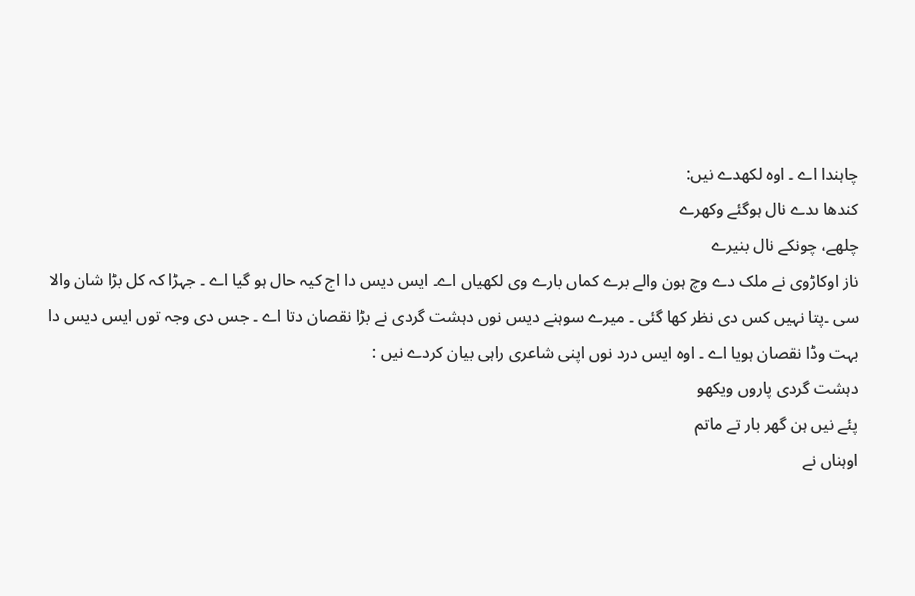چاہندا اے ۔ اوہ لکھدے نیں:
کندھا ںدے نال ہوگئے وکھرے
چلھے، چونکے نال بنیرے
ناز اوکاڑوی نے ملک دے وچ ہون والے برے کماں بارے وی لکھیاں اے۔ ایس دیس دا اج کیہ حال ہو گیا اے ۔ جہڑا کہ کل بڑا شان والا سی ۔پتا نہیں کس دی نظر کھا گئی ۔ میرے سوہنے دیس نوں دہشت گردی نے بڑا نقصان دتا اے ۔ جس دی وجہ توں ایس دیس دا بہت وڈا نقصان ہویا اے ۔ اوہ ایس درد نوں اپنی شاعری راہی بیان کردے نیں :
دہشت گردی پاروں ویکھو
پئے نیں ہن گھر بار تے ماتم
اوہناں نے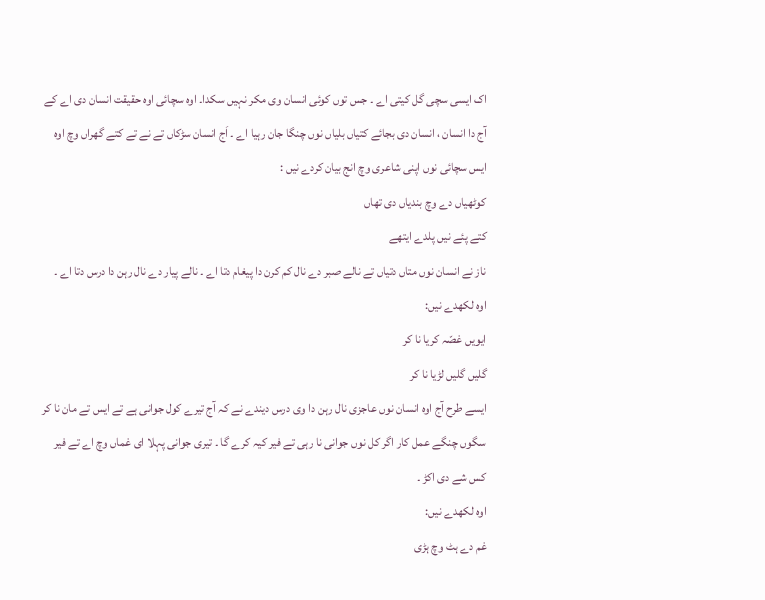اک ایسی سچی گل کیتی اے ۔ جس توں کوئی انسان وی مکر نہیں سکدا۔ اوہ سچائی اوہ حقیقت انسان دی اے کے آج دا انسان ، انسان دی بجائے کتیاں بلیاں نوں چنگا جان رہیا اے ۔ اَج انسان سڑکاں تے نے تے کتے گھراں وچ اوہ ایس سچائی نوں اپنی شاعری وچ انج بیان کردے نیں :
کوٹھیاں دے وچ بندیاں دی تھاں
کتے پئے نیں پلدے ایتھے
ناز نے انسان نوں متاں دتیاں تے نالے صبر دے نال کم کرن دا پیغام دتا اے ۔ نالے پیار دے نال رہن دا درس دتا اے ۔
اوہ لکھدے نیں:
ایویں غصّہ کریا نا کر
گلیں گلیں لڑیا نا کر
ایسے طرح آج اوہ انسان نوں عاجزی نال رہن دا وی درس دیندے نے کہ آج تیرے کول جوانی ہے تے ایس تے مان نا کر سگوں چنگے عمل کار اگر کل نوں جوانی نا رہی تے فیر کیہ کرے گا ۔ تیری جوانی پہلا ای غماں وچ اے تے فیر کس شے دی اکڑ ۔
اوہ لکھدے نیں:
غم دے ہٹ وچ ہڑی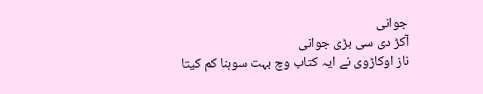جوانی
آکڑ دی سی بڑی جوانی
ناز اوکاڑوی نے ایہ کتاب وچ بہت سوہنا کم کیتا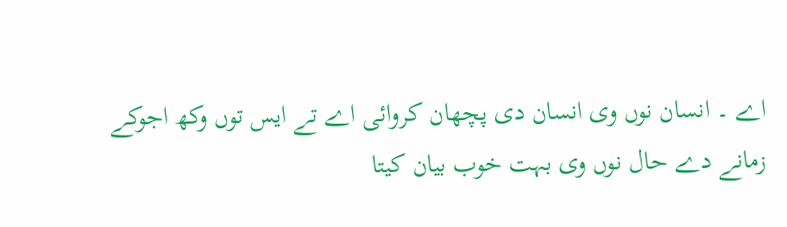اے ۔ انسان نوں وی انسان دی پچھان کروائی اے تے ایس توں وکھ اجوکے زمانے دے حال نوں وی بہت خوب بیان کیتا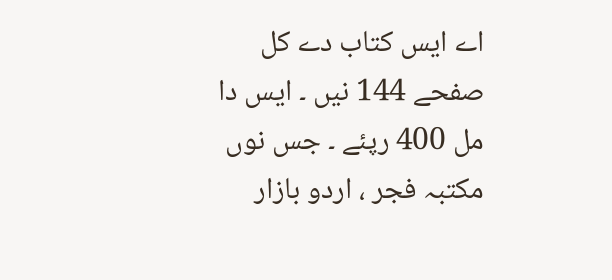اے ایس کتاب دے کل صفحے 144 نیں ۔ ایس دا مل 400 رپئے ۔ جس نوں مکتبہ فجر ، اردو بازار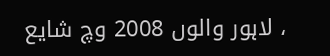، لاہور والوں 2008 وچ شایع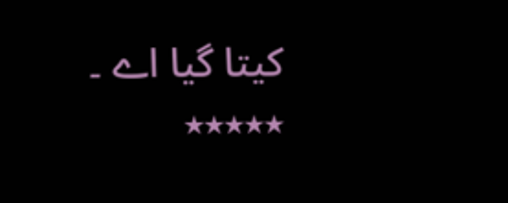کیتا گیا اے ۔
٭٭٭٭٭